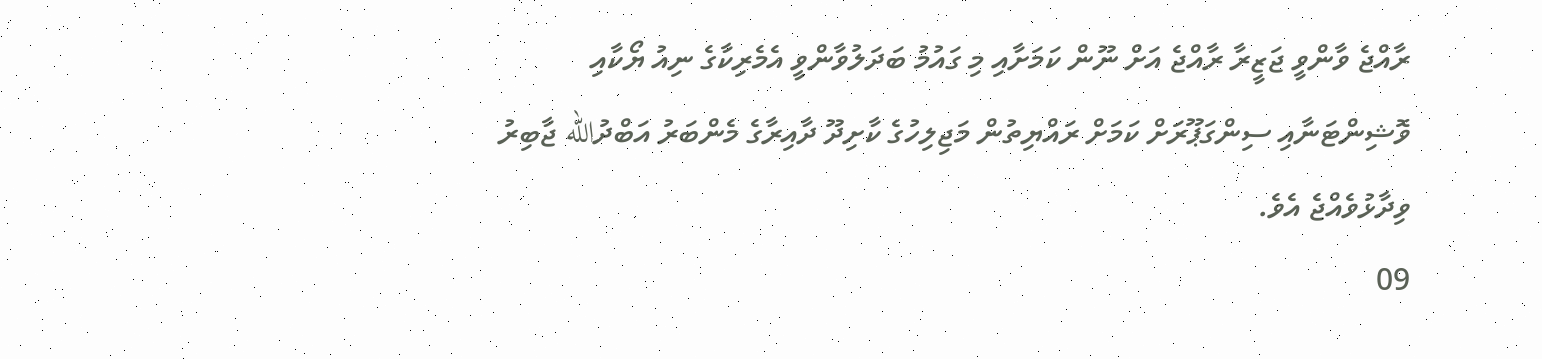ރާއްޖެ ވާންވީ ޖަޒީރާ ރާއްޖެ އަށް ނޫން ކަމަށާއި މި ގައުމު ބަދަލުވާންވީ އެމެރިކާގެ ނިއު ޔޯކާއި ވޮޝިންޓަނާއި ސިންގަޕޫރަށް ކަމަށް ރައްޔިތުން މަޖިލިހުގެ ކާށިދޫ ދާއިރާގެ މެންބަރު އަބްދުالله ޖާބިރު ވިދާޅުވެއްޖެ އެވެ.
09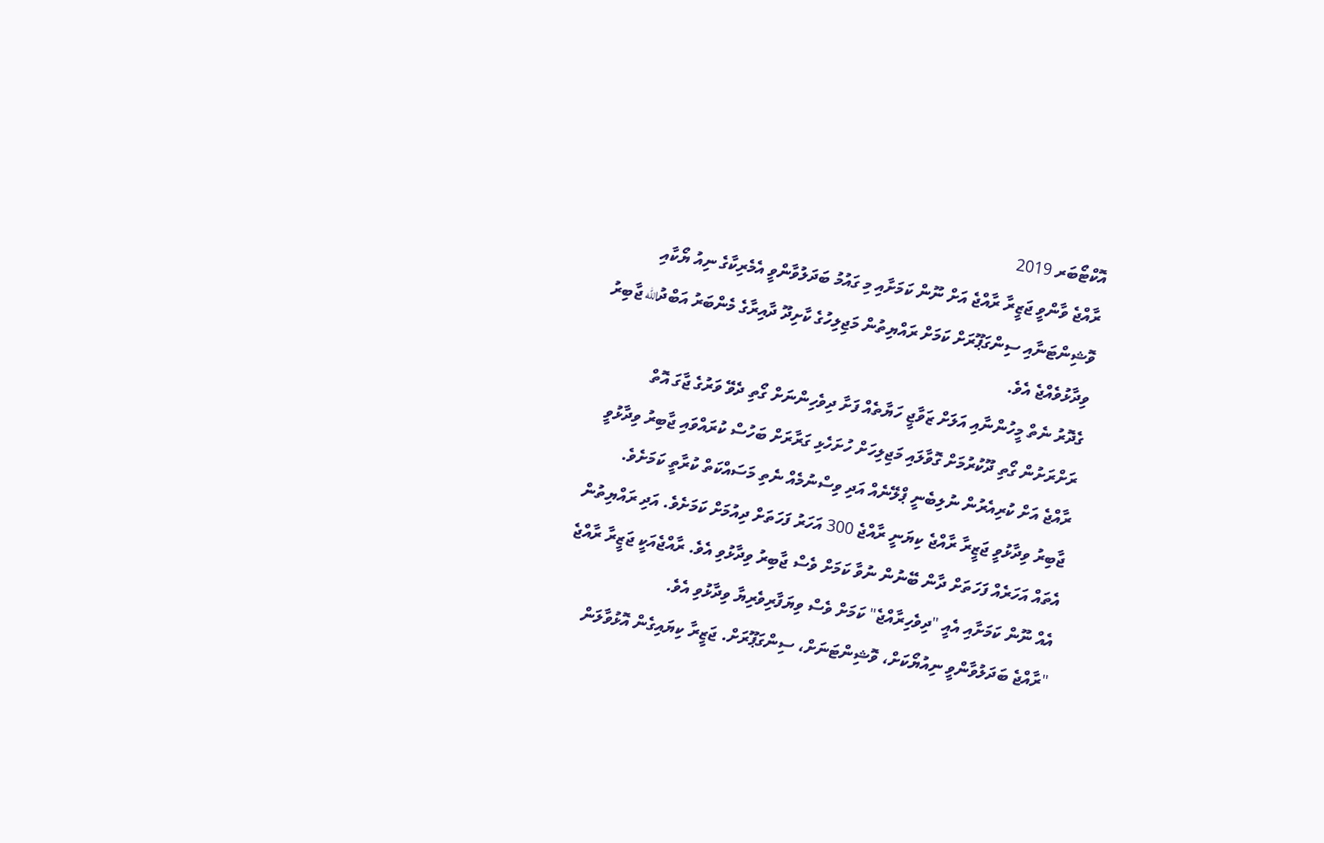އޮކްޓޯބަރ 2019
ރާއްޖެ ވާންވީ ޖަޒީރާ ރާއްޖެ އަށް ނޫން ކަމަށާއި މި ގައުމު ބަދަލުވާންވީ އެމެރިކާގެ ނިއު ޔޯކާއި ވޮޝިންޓަނާއި ސިންގަޕޫރަށް ކަމަށް ރައްޔިތުން މަޖިލިހުގެ ކާށިދޫ ދާއިރާގެ މެންބަރު އަބްދުالله ޖާބިރު ވިދާޅުވެއްޖެ އެވެ.
ގެދޮރު ނެތް މީހުންނާއި އަލަށް ޒަވާޖީ ހަޔާތެއް ފަށާ ދިވެހިންނަށް ގޯތި ދެވޭ ވަރުގެ ޖާގަ އޮތް ރަށްރަށުން ގޯތި ދޫކުރުމަށް ގޮވާލައި މަޖިލިހަށް ހުށަހެޅި ގަރާރަށް ބަހުސް ކުރައްވައި ޖާބިރު ވިދާޅުވީ ރާއްޖެ އަށް ކުރިއެރުން ނުލިބެނީ ޕްލޭނެއް އަދި ވިސްނުމެއް ނެތި މަސައްކަތް ކުރާތީ ކަމަށެވެ.
ޖާބިރު ވިދާޅުވީ ޖަޒީރާ ރާއްޖެ ކިޔަނީ ރާއްޖެ 300 އަހަރު ފަހަތަށް ދިއުމަށް ކަމަށެވެ. އަދި ރައްޔިތުން އެތައް އަހަރެއް ފަހަތަށް ދާން ބޭނުން ނުވާ ކަމަށް ވެސް ޖާބިރު ވިދާޅުވި އެވެ. ރާއްޖެއަކީ ޖަޒީރާ ރާއްޖެ އެއް ނޫން ކަމަށާއި އެއީ "ދިވެހިރާއްޖެ" ކަމަށް ވެސް ވިޔަފާރިވެރިޔާ ވިދާޅުވި އެވެ.
"ރާއްޖެ ބަދަލުވާންވީ ނިއުޔޯކަށް، ވޮޝިންޓަނަށް، ސިންގަޕޫރަށް. ޖަޒީރާ ކިޔައިގެން އޮޅުވާލަން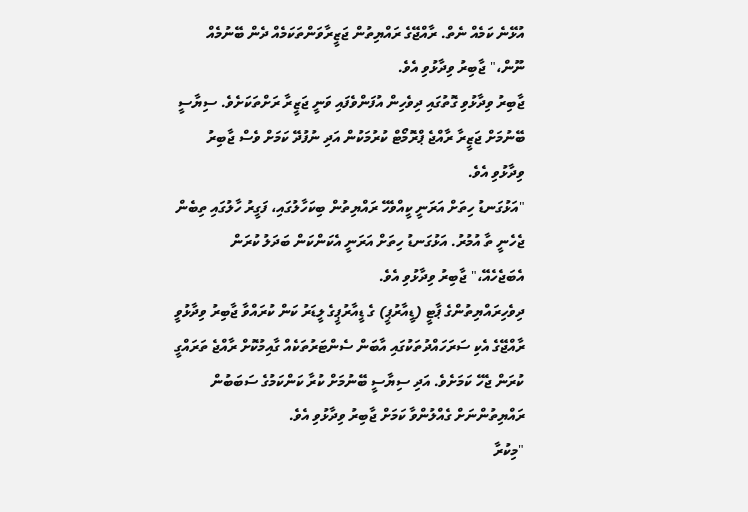އުޅޭނެ ކަމެއް ނެތް. ރާއްޖޭގެ ރައްޔިތުން ޖަޒީރާވަންތަކަމެއް ދެން ބޭނުމެއް ނޫން،" ޖާބިރު ވިދާޅުވި އެވެ.
ޖާބިރު ވިދާޅުވި ގޮތުގައި ދިވެހިން އުފަންވެފައި ވަނީ ޖަޒީރާ ރަށްތަކަށެވެ. ސިޔާސީ ބޭނުމަށް ޖަޒީރާ ރާއްޖެ ޕްރޮމޯޓް ކުރުމަކުން އަދި ނުފުދޭ ކަމަށް ވެސް ޖާބިރު ވިދާޅުވި އެވެ.
"އަޅުގަނޑު ހިތަށް އަރަނީ ކީއްވެހޭ ރައްޔިތުން ބިކަހާލުގައި، ފަގީރު ހާލުގައި ތިބެން ޖެހެނީ ތާ އުމުރު. އަޅުގަނޑު ހިތަށް އަރަނީ އެކަންކަން ބަދަލު ކުރަން އެބަޖެހެއޭ،" ޖާބިރު ވިދާޅުވި އެވެ.
ދިވެހިރައްޔިތުންގެ ޕާޓީ (ޑީއާރުޕީ) ގެ ޑީއާރުޕީގެ ލީޑަރު ކަން ކުރައްވާ ޖާބިރު ވިދާޅުވީ ރާއްޖޭގެ އެކި ސަރަހައްދުތަކުގައި އާބަން ސެންޓަރުތަކެއް ގާއިމުކޮށް ރާއްޖެ ތަރައްގީ ކުރަން ޖެހޭ ކަމަށެވެ. އަދި ސިޔާސީ ބޭނުމަށް ކުރާ ކަންކަމުގެ ސަބަބުން ރައްޔިތުންނަށް ގެއްލުންވާ ކަމަށް ޖާބިރު ވިދާޅުވި އެވެ.
"މިކުރާ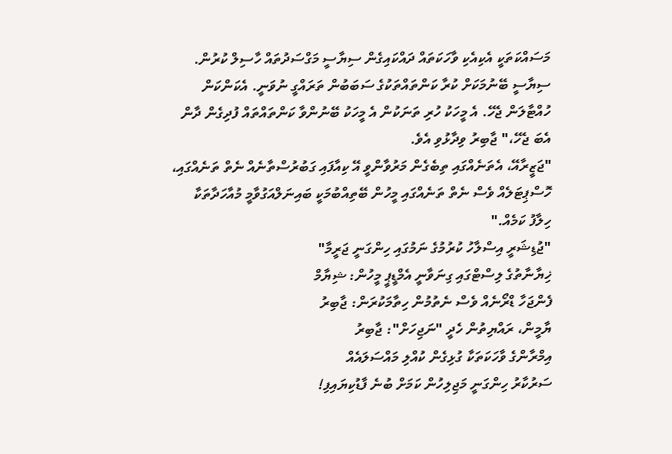މަސައްކަތަކީ އެކިއެކި ވާހަކަތައް ދައްކައިގެން ސިޔާސީ މަގްސަދުތައް ހާސިލް ކުރުން. ސިޔާސީ ބޭނުމަކަށް ކުރާ ކަންތައްތަކުގެ ސަބަބުން ތަރައްގީ ނުވަނީ. އެކަންކަން ހުއްޓާލަން ޖެހޭ. އެ މީހަކު ހުރި ތަނަކުން އެ މީހަކު ބޭނުންވާ ކަންތައްތައް ފުދިގެން ދާން އެބަ ޖެހޭ،" ޖާބިރު ވިދާޅުވި އެވެ.
"ޖަޒީރާއޭ، އެތަނެއްގައި ތިބެގެން މަރުވާންވީ އޭ ކިއާފައި ގަބުރުސްތާނެއް ނެތް ތަނެއްގައި، ހޮސްޕިޓަލެއް ވެސް ނެތް ތަނެއްގައި މީހުން ބޭތިއްބުމަކީ ބައިނަލްއަގުވާމީ މުއާހަދާތަކާ ހިލާފު ކަމެއް."
"ޖުޑިޝަރީ އިސްލާހު ކުރުމުގެ ނަމުގައި ހިންގަނީ ޖަރީމާ"
ޚިޔާނާތުގެ ލިސްޓްގައި ގިނަވާނީ އެމްޑީޕީ މީހުން: ޝިޔާމް
ފެންޖަހާ ޑްރޯނެއް ވެސް ނެތުމުން ހިތާމަކުރަން: ޖާބިރު
ޔާމީން، ރައްޔިތުން ހެދީ "ނަޖިހަށް": ޖާބިރު
އިމްރާންގެ ވާހަކަތަކާ ގުޅިގެން ކުއްލި މައްސަލައެއް
ސަރުކާރު ހިންގަނީ މަޖިލިހުން ކަމަށް ބުނެ ފާޑުކިޔައިފި!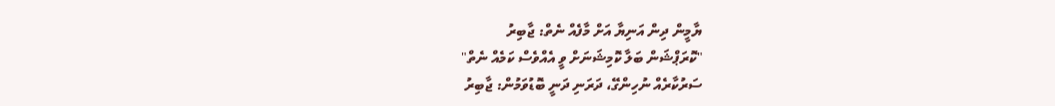ޔާމީން ދިން އަނިޔާ އަށް މާފެއް ނެތް: ޖާބިރު
"ކޮރަޕްޝަން ބަލާ ކޮމިޝަނަށް ވީ އެއްވެސް ކަމެއް ނެތް"
ސަރުކާރެއް ނުހިންގޭ، ދަރަނި ދަނީ ބޮޑުވަމުން: ޖާބިރު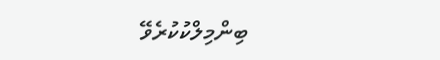ބިންމިލްކުކުރެވޭ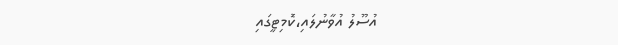އުސޫލު އުވާނުލައި،ކޮމިޓީގައި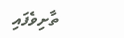ތާށިވެފައި